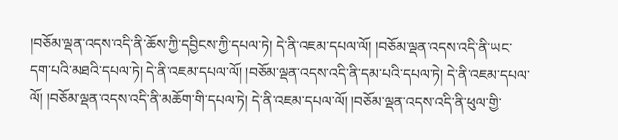།བཅོམ་ལྡན་འདས་འདི་ནི་ཆོས་ཀྱི་དབྱིངས་ཀྱི་དཔལ་ཏེ། དེ་ནི་འཇམ་དཔལ་ལོ། །བཅོམ་ལྡན་འདས་འདི་ནི་ཡང་དག་པའི་མཐའི་དཔལ་ཏེ། དེ་ནི་འཇམ་དཔལ་ལོ། །བཅོམ་ལྡན་འདས་འདི་ནི་དམ་པའི་དཔལ་ཏེ། དེ་ནི་འཇམ་དཔལ་ལོ། །བཅོམ་ལྡན་འདས་འདི་ནི་མཆོག་གི་དཔལ་ཏེ། དེ་ནི་འཇམ་དཔལ་ལོ། །བཅོམ་ལྡན་འདས་འདི་ནི་ཕུལ་གྱི་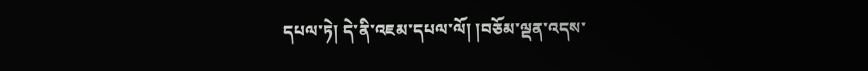དཔལ་ཏེ། དེ་ནི་འཇམ་དཔལ་ལོ། །བཅོམ་ལྡན་འདས་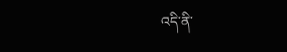འདི་ནི་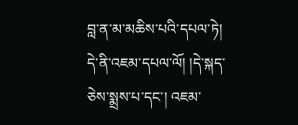བླ་ན་མ་མཆིས་པའི་དཔལ་ཏེ། དེ་ནི་འཇམ་དཔལ་ལོ། །དེ་སྐད་ཅེས་སྨྲས་པ་དང་། འཇམ་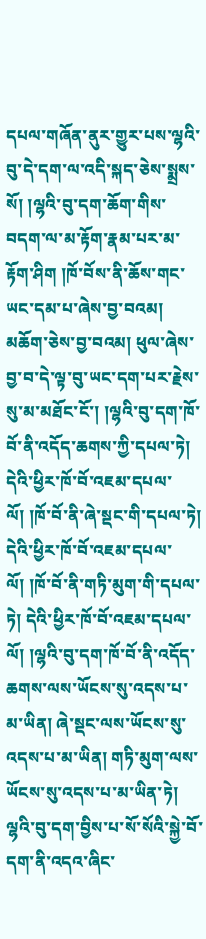དཔལ་གཞོན་ནུར་གྱུར་པས་ལྷའི་བུ་དེ་དག་ལ་འདི་སྐད་ཅེས་སྨྲས་སོ། །ལྷའི་བུ་དག་ཆོག་གིས་བདག་ལ་མ་རྟོག་རྣམ་པར་མ་རྟོག་ཤིག །ཁོ་བོས་ནི་ཆོས་གང་ཡང་དམ་པ་ཞེས་བྱ་བའམ། མཆོག་ཅེས་བྱ་བའམ། ཕུལ་ཞེས་བྱ་བ་དེ་ལྟ་བུ་ཡང་དག་པར་རྗེས་སུ་མ་མཐོང་ངོ་། །ལྷའི་བུ་དག་ཁོ་བོ་ནི་འདོད་ཆགས་ཀྱི་དཔལ་ཏེ། དེའི་ཕྱིར་ཁོ་བོ་འཇམ་དཔལ་ལོ། །ཁོ་བོ་ནི་ཞེ་སྡང་གི་དཔལ་ཏེ། དེའི་ཕྱིར་ཁོ་བོ་འཇམ་དཔལ་ལོ། །ཁོ་བོ་ནི་གཏི་མུག་གི་དཔལ་ཏེ། དེའི་ཕྱིར་ཁོ་བོ་འཇམ་དཔལ་ལོ། །ལྷའི་བུ་དག་ཁོ་བོ་ནི་འདོད་ཆགས་ལས་ཡོངས་སུ་འདས་པ་མ་ཡིན། ཞེ་སྡང་ལས་ཡོངས་སུ་འདས་པ་མ་ཡིན། གཏི་མུག་ལས་ཡོངས་སུ་འདས་པ་མ་ཡིན་ཏེ། ལྷའི་བུ་དག་བྱིས་པ་སོ་སོའི་སྐྱེ་བོ་དག་ནི་འདའ་ཞིང་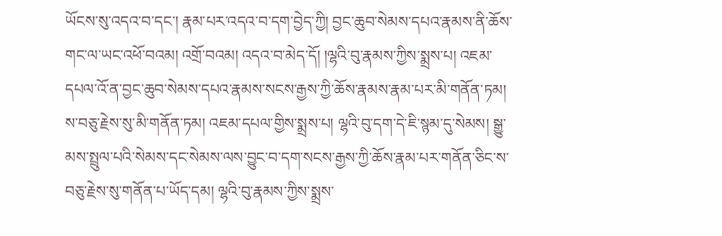ཡོངས་སུ་འདའ་བ་དང་། རྣམ་པར་འདའ་བ་དག་བྱེད་ཀྱི། བྱང་ཆུབ་སེམས་དཔའ་རྣམས་ནི་ཆོས་གང་ལ་ཡང་འཕོ་བའམ། འགྲོ་བའམ། འདའ་བ་མེད་དོ། །ལྷའི་བུ་རྣམས་ཀྱིས་སྨྲས་པ། འཇམ་དཔལ་འོ་ན་བྱང་ཆུབ་སེམས་དཔའ་རྣམས་སངས་རྒྱས་ཀྱི་ཆོས་རྣམས་རྣམ་པར་མི་གནོན་ཏམ། ས་བཅུ་རྗེས་སུ་མི་གནོན་ཏམ། འཇམ་དཔལ་གྱིས་སྨྲས་པ། ལྷའི་བུ་དག་དེ་ཇི་སྙམ་དུ་སེམས། སྒྱུ་མས་སྤྲུལ་པའི་སེམས་དང་སེམས་ལས་བྱུང་བ་དག་སངས་རྒྱས་ཀྱི་ཆོས་རྣམ་པར་གནོན་ཅིང་ས་བཅུ་རྗེས་སུ་གནོན་པ་ཡོད་དམ། ལྷའི་བུ་རྣམས་ཀྱིས་སྨྲས་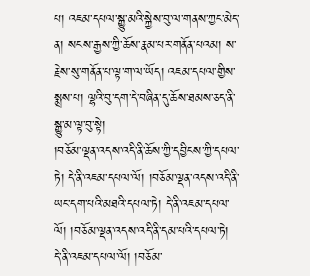པ། འཇམ་དཔལ་སྒྱུ་མའི་སྐྱེས་བུ་ལ་གནས་ཀྱང་མེད་ན། སངས་རྒྱས་ཀྱི་ཆོས་རྣམ་པར་གནོན་པའམ། ས་རྗེས་སུ་གནོན་པ་ལྟ་ག་ལ་ཡོད། འཇམ་དཔལ་གྱིས་སྨྲས་པ། ལྷའི་བུ་དག་དེ་བཞིན་དུ་ཆོས་ཐམས་ཅད་ནི་སྒྱུ་མ་ལྟ་བུ་སྟེ།
།བཅོམ་ལྡན་འདས་འདི་ནི་ཆོས་ཀྱི་དབྱིངས་ཀྱི་དཔལ་ཏེ། དེ་ནི་འཇམ་དཔལ་ལོ། །བཅོམ་ལྡན་འདས་འདི་ནི་ཡང་དག་པའི་མཐའི་དཔལ་ཏེ། དེ་ནི་འཇམ་དཔལ་ལོ། །བཅོམ་ལྡན་འདས་འདི་ནི་དམ་པའི་དཔལ་ཏེ། དེ་ནི་འཇམ་དཔལ་ལོ། །བཅོམ་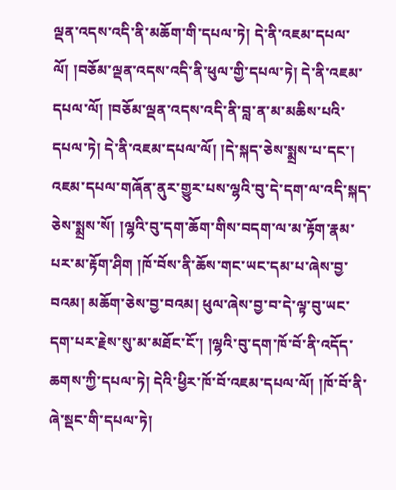ལྡན་འདས་འདི་ནི་མཆོག་གི་དཔལ་ཏེ། དེ་ནི་འཇམ་དཔལ་ལོ། །བཅོམ་ལྡན་འདས་འདི་ནི་ཕུལ་གྱི་དཔལ་ཏེ། དེ་ནི་འཇམ་དཔལ་ལོ། །བཅོམ་ལྡན་འདས་འདི་ནི་བླ་ན་མ་མཆིས་པའི་དཔལ་ཏེ། དེ་ནི་འཇམ་དཔལ་ལོ། །དེ་སྐད་ཅེས་སྨྲས་པ་དང་། འཇམ་དཔལ་གཞོན་ནུར་གྱུར་པས་ལྷའི་བུ་དེ་དག་ལ་འདི་སྐད་ཅེས་སྨྲས་སོ། །ལྷའི་བུ་དག་ཆོག་གིས་བདག་ལ་མ་རྟོག་རྣམ་པར་མ་རྟོག་ཤིག །ཁོ་བོས་ནི་ཆོས་གང་ཡང་དམ་པ་ཞེས་བྱ་བའམ། མཆོག་ཅེས་བྱ་བའམ། ཕུལ་ཞེས་བྱ་བ་དེ་ལྟ་བུ་ཡང་དག་པར་རྗེས་སུ་མ་མཐོང་ངོ་། །ལྷའི་བུ་དག་ཁོ་བོ་ནི་འདོད་ཆགས་ཀྱི་དཔལ་ཏེ། དེའི་ཕྱིར་ཁོ་བོ་འཇམ་དཔལ་ལོ། །ཁོ་བོ་ནི་ཞེ་སྡང་གི་དཔལ་ཏེ།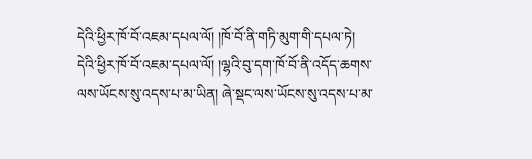དེའི་ཕྱིར་ཁོ་བོ་འཇམ་དཔལ་ལོ། །ཁོ་བོ་ནི་གཏི་མུག་གི་དཔལ་ཏེ། དེའི་ཕྱིར་ཁོ་བོ་འཇམ་དཔལ་ལོ། །ལྷའི་བུ་དག་ཁོ་བོ་ནི་འདོད་ཆགས་ལས་ཡོངས་སུ་འདས་པ་མ་ཡིན། ཞེ་སྡང་ལས་ཡོངས་སུ་འདས་པ་མ་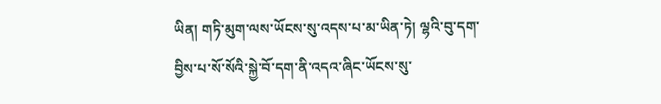ཡིན། གཏི་མུག་ལས་ཡོངས་སུ་འདས་པ་མ་ཡིན་ཏེ། ལྷའི་བུ་དག་བྱིས་པ་སོ་སོའི་སྐྱེ་བོ་དག་ནི་འདའ་ཞིང་ཡོངས་སུ་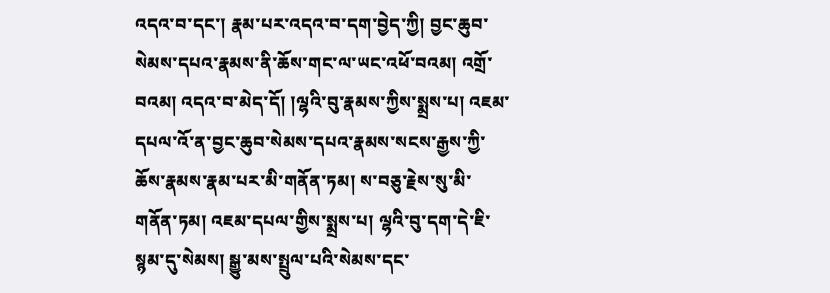འདའ་བ་དང་། རྣམ་པར་འདའ་བ་དག་བྱེད་ཀྱི། བྱང་ཆུབ་སེམས་དཔའ་རྣམས་ནི་ཆོས་གང་ལ་ཡང་འཕོ་བའམ། འགྲོ་བའམ། འདའ་བ་མེད་དོ། །ལྷའི་བུ་རྣམས་ཀྱིས་སྨྲས་པ། འཇམ་དཔལ་འོ་ན་བྱང་ཆུབ་སེམས་དཔའ་རྣམས་སངས་རྒྱས་ཀྱི་ཆོས་རྣམས་རྣམ་པར་མི་གནོན་ཏམ། ས་བཅུ་རྗེས་སུ་མི་གནོན་ཏམ། འཇམ་དཔལ་གྱིས་སྨྲས་པ། ལྷའི་བུ་དག་དེ་ཇི་སྙམ་དུ་སེམས། སྒྱུ་མས་སྤྲུལ་པའི་སེམས་དང་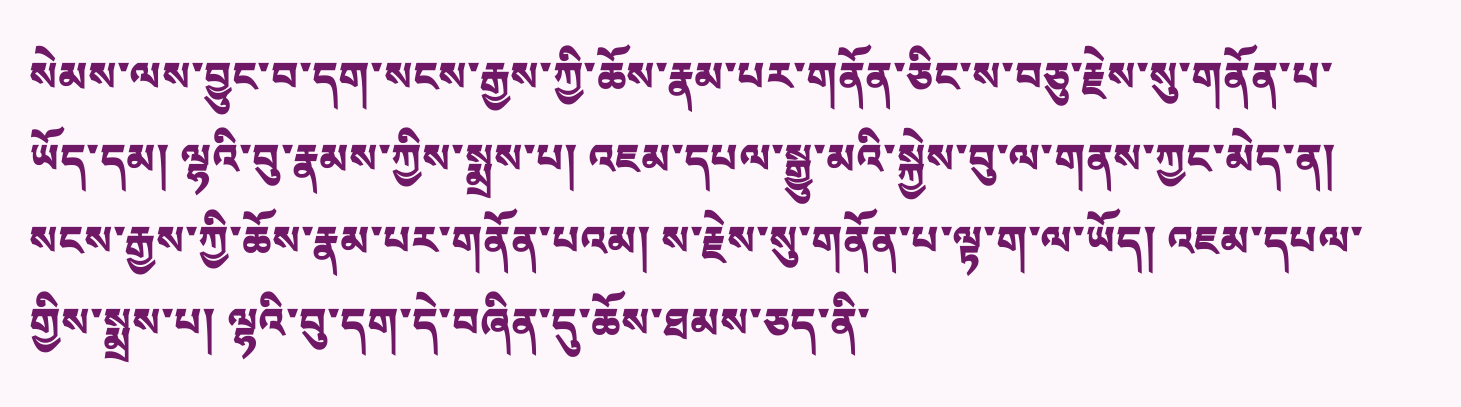སེམས་ལས་བྱུང་བ་དག་སངས་རྒྱས་ཀྱི་ཆོས་རྣམ་པར་གནོན་ཅིང་ས་བཅུ་རྗེས་སུ་གནོན་པ་ཡོད་དམ། ལྷའི་བུ་རྣམས་ཀྱིས་སྨྲས་པ། འཇམ་དཔལ་སྒྱུ་མའི་སྐྱེས་བུ་ལ་གནས་ཀྱང་མེད་ན། སངས་རྒྱས་ཀྱི་ཆོས་རྣམ་པར་གནོན་པའམ། ས་རྗེས་སུ་གནོན་པ་ལྟ་ག་ལ་ཡོད། འཇམ་དཔལ་གྱིས་སྨྲས་པ། ལྷའི་བུ་དག་དེ་བཞིན་དུ་ཆོས་ཐམས་ཅད་ནི་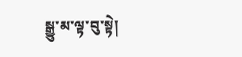སྒྱུ་མ་ལྟ་བུ་སྟེ།